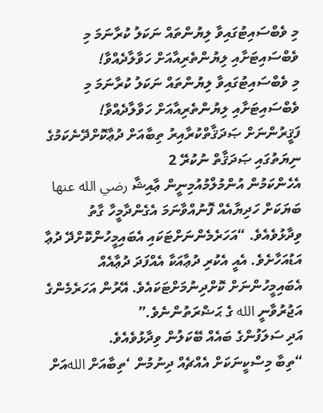މި ވެބްސައިޓުގައިވާ ލިޔުންތައް ނަކަލު ކުރާނަމަ މި ވެބްސައިޓަށާއި ލިޔުންތެރިއާއަށް ހަވާލާދެއްވާ!
މި ވެބްސައިޓުގައިވާ ލިޔުންތައް ނަކަލު ކުރާނަމަ މި ވެބްސައިޓަށާއި ލިޔުންތެރިއާއަށް ހަވާލާދެއްވާ!
ފަޤީރުންނަށް ޞަދަޤާތްކުރާއިރު ތިބާއަށް ދުޢާކޮށްދޭނެކަމުގެ ނިޔަތުގައި ޞަދަޤާތް ނުކުރޭ 2
އެހެންކަމުން އުންމުލްމުއުމިނީން ޢާއިޝާ رضي الله عنها ބަޔަކަށް ހަދިޔާއެއް ފޮނުއްވާނަމަ އެގެންދާމީހާ ގާތު ވިދާޅުވެއެވެ. “އަހަރެމެންނަށްޓަކައި އެބައިމީހުންކޮށްދޭ ދުޢާ އަޑުއަހާށެވެ. އެއީ އެކުރި ދުޢާއަކާ އެއްފަދަ ދުޢާއެއް އެބައިމީހުންނަށް ކޮށްދިނުމަށްޓަކައެވެ. އޭރުން އަހަރެމެންގެ އަޖުރުވާނީ الله ގެ ޙަޟްރަތުންނެވެ.”
އަދި ސަލަފުންގެ ބައެއް ބޭކަލުން ވިދާޅުވެއެވެ.
“ތިބާ މިސްކީނަކަށް އެއްޗެއް ދިނުމުން ‘ތިބާއަށް اللهއަށް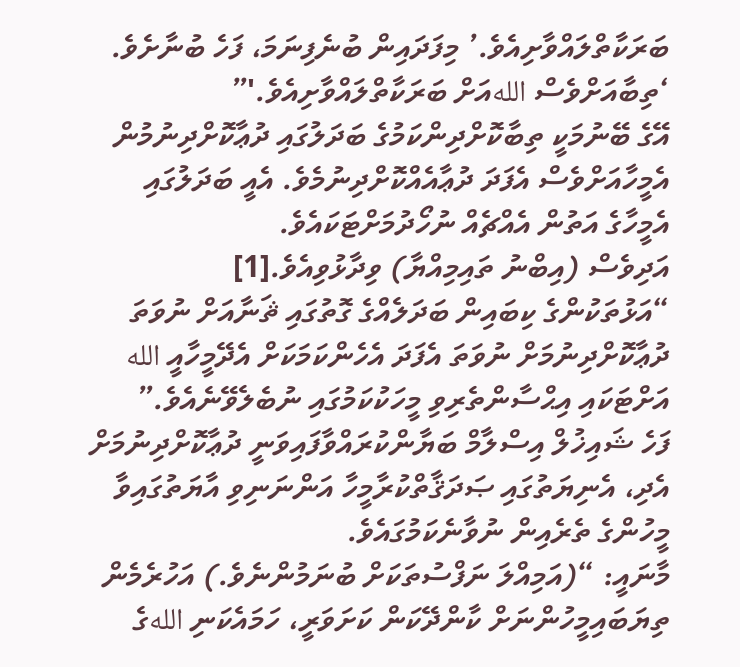ބަރަކާތްލައްވާށިއެވެ.’ މިފަދައިން ބުނެފިނަމަ، ފަހެ ބުނާށެވެ. ‘ތިބާއަށްވެސް اللهއަށް ބަރަކާތްލައްވާށިއެވެ.'”
އޭގެ ބޭނުމަކީ ތިބާކޮށްދިންކަމުގެ ބަދަލުގައި ދުޢާކޮށްދިނުމުން އެމީހާއަށްވެސް އެފަދަ ދުޢާއެއްކޮށްދިނުމެވެ. އެއީ ބަދަލުގައި އެމީހާގެ އަތުން އެއްޗެއް ނުހޯދުމަށްޓަކައެވެ.
އަދިވެސް (އިބްނު ތައިމިއްޔާ) ވިދާޅުވިއެވެ.[1]
“އަޅުތަކުންގެ ކިބައިން ބަދަލެއްގެ ގޮތުގައި ޘަނާއަށް ނުވަތަ ދުޢާކޮށްދިނުމަށް ނުވަތަ އެފަދަ އެހެންކަމަކަށް އެދޭމީހާއީ الله އަށްޓަކައި އިޙްސާންތެރިވި މީހަކުކަމުގައި ނުބެލެވޭނެއެވެ.”
ފަހެ ޝައިޚުލް އިސްލާމް ބަޔާންކުރައްވާފައިވަނީ ދުޢާކޮށްދިނުމަށް އެދި، އެނިޔަތުގައި ޞަދަޤާތްކުރާމީހާ އަންނަނިވި އާޔަތުގައިވާ މީހުންގެ ތެރެއިން ނުވާނެކަމުގައެވެ.
މާނައީ: “(އަމިއްލަ ނަފްސުތަކަށް ބުނަމުންނެވެ.) އަހުރެމެން ތިޔަބައިމީހުންނަށް ކާންދޭކަން ކަށަވަރީ، ހަމައެކަނި اللهގެ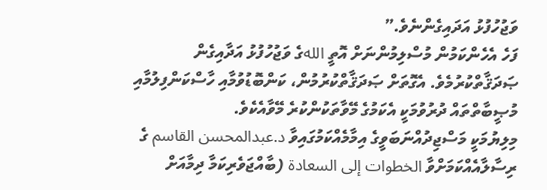ވަޖުހުފުޅު އަދައިގެންނެވެ.”
ފަހެ އެހެންކަމުން މުސްލިމުންނަށް އޮތީ اللهގެ ވަޖުހުފުޅު އަދާއިގެން ޞަދަޤާތްކުރުމެވެ. އެގޮތަށް ޞަދަޤާތްކުރުމުން، ކަންބޮޑުވުމާއި ހާސްކަންފިލުމާއި މުޞީބާތްތައް ދުރުވުމަކީ އެކަމުގެ މޭވާތަކުންކުރެ މޭވާއެކެވެ.
މިލިޔުމަކީ މަސްޖިދުއްނަބަވީގެ އިމާމެއްކަމުގައިވާ د.عبدالمحسن القاسم ގެ ރިސާލާއެއްކަމަށްވާ الخطوات إلى السعادة (ބާއްޖަވެރިކަމާ ދިމާއަށް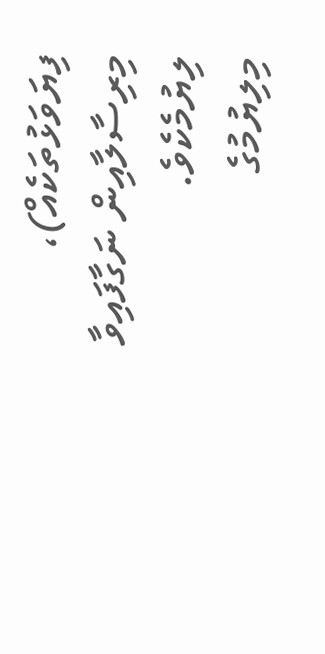ފިޔަވަޅުތަކެއް)، މިރިސާލާއިން ނަގާފައިވާ ލިޔުމެކެވެ.
މިލިޔުމުގެ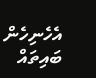އެހެނިހެން ބައިތައް